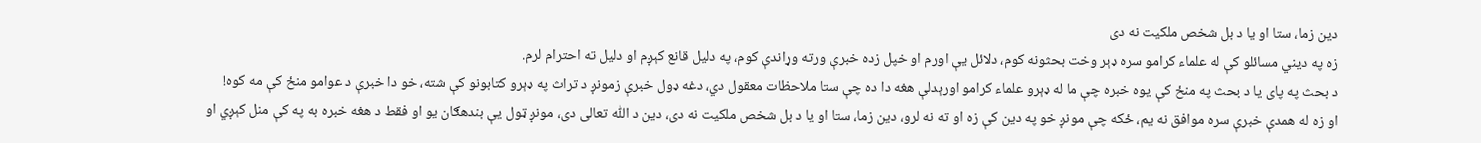دين زما، ستا او يا د بل شخص ملکيت نه دی
زه په ديني مسائلو کې له علماء کرامو سره ډېر وخت بحثونه کوم، دلائل يې اورم او خپل زده خبرې ورته وړاندې کوم، په دليل قانع کېږم او دليل ته احترام لرم.
د بحث په پای يا د بحث په منځ کې يوه خبره چې ما له ډېرو علماء کرامو اورېدلې هغه دا ده چې ستا ملاحظات معقول دي، دغه ډول خبرې زمونږ د تراث په ډېرو کتابونو کې شته، خو دا خبرې د عوامو منځ کې مه کوه!
او زه له همدې خبرې سره موافق نه يم، ځکه چې مونږ خو په دين کې زه او ته نه لرو، دين زما، ستا او يا د بل شخص ملکيت نه دی، دين د اللّٰه تعالی دی، مونږ ټول يې بندهګان يو او فقط د هغه خبره به په کې منل کېږي او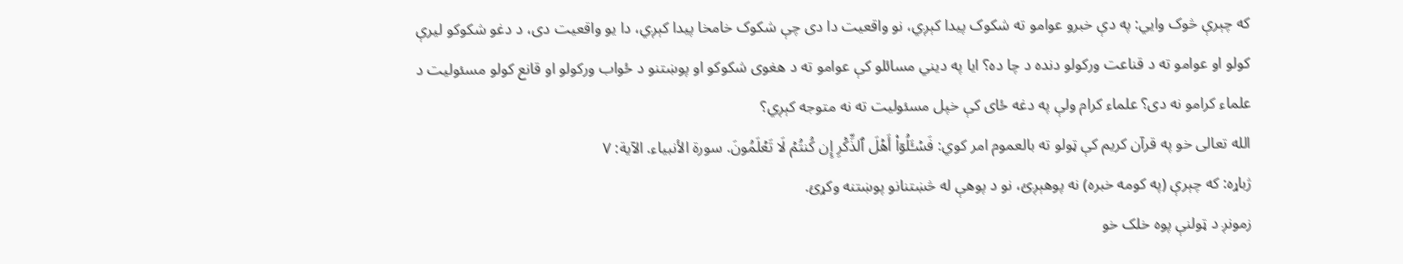که چېرې څوک وايي: په دې خبرو عوامو ته شکوک پيدا کېږي، نو واقعيت دا دی چې شکوک خامخا پيدا کېږي، دا يو واقعيت دی، د دغو شکوکو ليرې کولو او عوامو ته د قناعت ورکولو دنده د چا ده؟ ايا په ديني مسائلو کې عوامو ته د هغوی شکوکو او پوښتنو د ځواب ورکولو او قانع کولو مسئوليت د علماء کرامو نه دی؟ علماء کرام ولې په دغه ځای کې خپل مسئوليت ته نه متوجه کېږي؟
الله تعالی خو په قرآن کريم کې ټولو ته بالعموم امر کوي: فَسۡـَٔلُوٓاْ أَهۡلَ ٱلذِّكۡرِ إِن كُنتُمۡ لَا تَعۡلَمُونَ. سورة الأنبياء. الآية: ۷
ژباړه: که چېرې (په کومه خبره) نه پوهېږئ، نو د پوهې له څښتنانو پوښتنه وکړئ.
زمونږ د ټولنې پوه خلک خو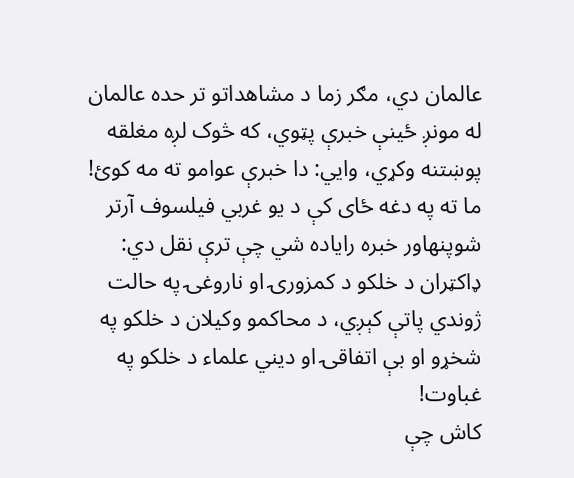عالمان دي، مګر زما د مشاهداتو تر حده عالمان له مونږ ځينې خبرې پټوي، که څوک لږه مغلقه پوښتنه وکړي، وايي: دا خبرې عوامو ته مه کوئ!
ما ته په دغه ځای کې د يو غربي فيلسوف آرتر شوپنهاور خبره رایاده شي چې ترې نقل دي: ډاکټران د خلکو د کمزورۍ او ناروغۍ په حالت ژوندي پاتې کېږي، د محاکمو وکيلان د خلکو په شخړو او بې اتفاقۍ او ديني علماء د خلکو په غباوت!
کاش چې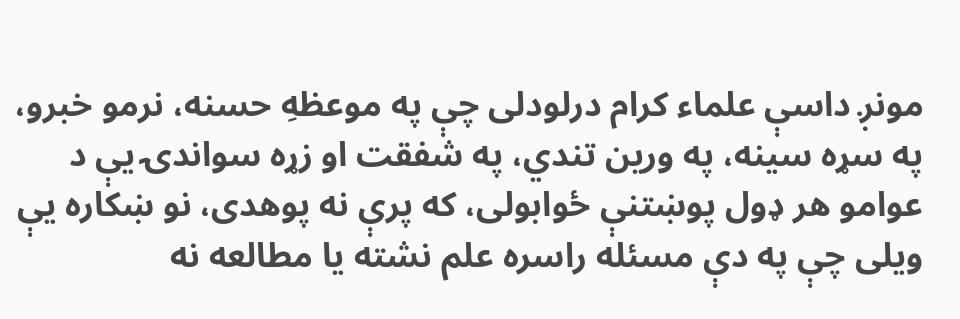مونږ داسې علماء کرام درلودلی چې په موعظهِ حسنه، نرمو خبرو، په سړه سينه، په ورين تندي، په شفقت او زړه سواندۍ يې د عوامو هر ډول پوښتنې ځوابولی، که پرې نه پوهدی، نو ښکاره يې ويلی چې په دې مسئله راسره علم نشته يا مطالعه نه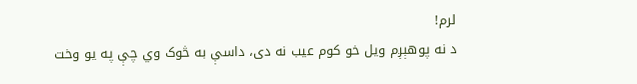لرم!
د نه پوهېږم ويل خو کوم عيب نه دی، داسې به څوک وي چې په يو وخت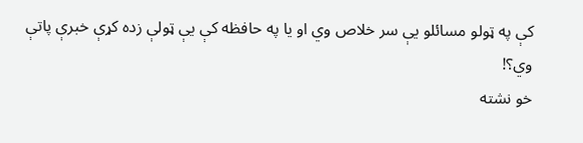کې په ټولو مسائلو يې سر خلاص وي او يا په حافظه کې يې ټولې زده کړې خبرې پاتې وي؟!
خو نشته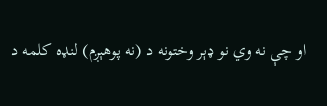او چې نه وي نو ډېر وختونه د (نه پوهېږم) لنډه کلمه د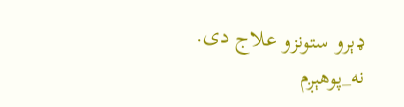ډېرو ستونزو علاج دی.
نه_پوهېږم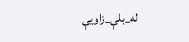له_بلې_زاويې